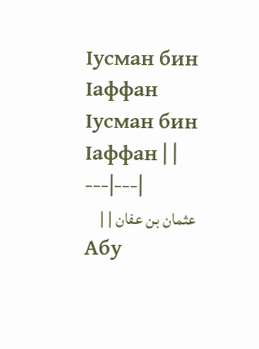Ӏусман бин Ӏаффан
Ӏусман бин Ӏаффан | |
---|---|
عثمان بن عفان | |
Абу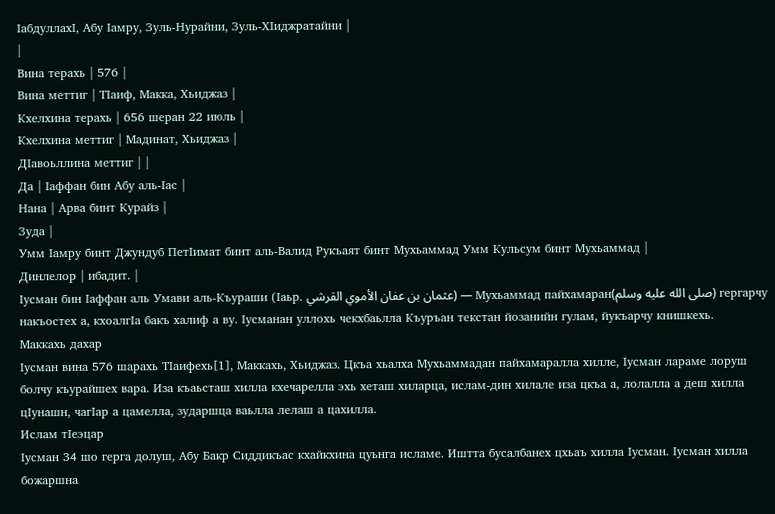ӀабдуллахӀ, Абу Ӏамру, Зуль-Нурайни, Зуль-ХӀиджратайни |
|
Вина терахь | 576 |
Вина меттиг | ТӀаиф, Макка, Хьиджаз |
Кхелхина терахь | 656 шеран 22 июль |
Кхелхина меттиг | Мадинат, Хьиджаз |
ДӀавоьллина меттиг | |
Да | Ӏаффан бин Абу аль-Ӏас |
Нана | Арва бинт Курайз |
Зуда |
Умм Ӏамру бинт Джундуб ПетӀимат бинт аль-Валид Рукъаят бинт Мухьаммад Умм Кульсум бинт Мухьаммад |
Динлелор | ибадит. |
Ӏусман бин Ӏаффан аль Умави аль-Къураши (Ӏаьр. عثمان بن عفان الأموي القرشي) — Мухьаммад пайхамаран(صلى الله عليه وسلم) гергарчу накъостех а, кхоалгӀа бакъ халиф а ву. Ӏусманан уллохь чекхбаьлла Къуръан текстан йозанийн гулам, йукъарчу книшкехь.
Маккахь дахар
Ӏусман вина 576 шарахь ТӀаифехь[1], Маккахь, Хьиджаз. Цкъа хьалха Мухьаммадан пайхамаралла хилле, Ӏусман лараме лоруш болчу къурайшех вара. Иза къаьсташ хилла кхечарелла эхь хеташ хиларца, ислам-дин хилале иза цкъа а, лолалла а деш хилла цӀунашн, чагӀар а цамелла, зударшца ваьлла лелаш а цахилла.
Ислам тӀеэцар
Ӏусман 34 шо герга долуш, Абу Бакр Сиддикъас кхайкхина цуьнга исламе. Иштта бусалбанех цхьаъ хилла Ӏусман. Ӏусман хилла божаршна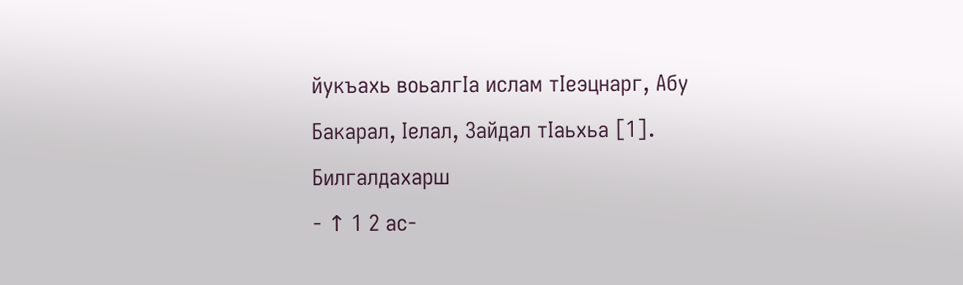йукъахь воьалгӀа ислам тӀеэцнарг, Абу Бакарал, Ӏелал, Зайдал тӀаьхьа [1].
Билгалдахарш
- ↑ 1 2 ас-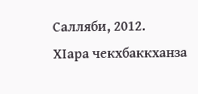Салляби, 2012.
ХӀара чекхбаккханза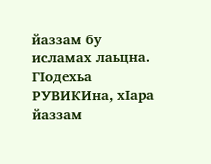йаззам бу исламах лаьцна. ГӀодехьа РУВИКИна, хӀара йаззам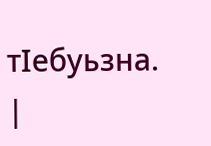тӀебуьзна. |